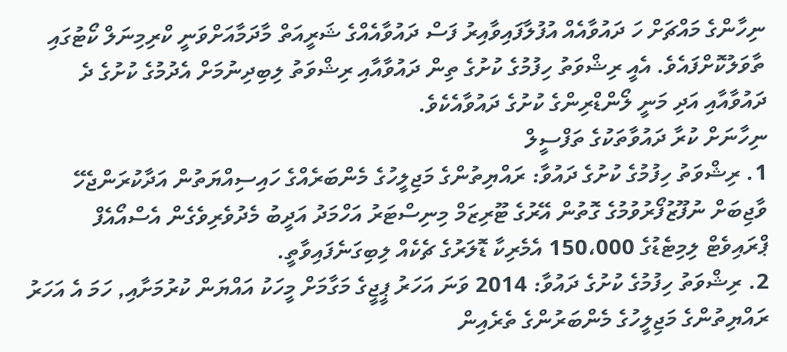ނިހާންގެ މައްޗަށް ހަ ދައުވާއެއް އުފުލާފައިވާއިރު ފަސް ދައުވާއެއްގެ ޝަރީއަތް މާދަމާއަށްވަނީ ކްރިމިނަލް ކޯޓުގައި ތާވަލުކޮށްފައެވެ. އެއީ ރިޝްވަތު ހިފުމުގެ ކުށުގެ ތިން ދައުވާއާއި ރިޝްވަތު ލިބިދިނުމަށް އެދުމުގެ ކުށުގެ ދެ ދައުވާއާއި އަދި މަނީ ލޯންޑްރިންގެ ކުށުގެ ދައުވާއެކެވެ.
ނިހާނަށް ކުރާ ދައުވާތަކުގެ ތަފްސީލް
1. ރިޝްވަތު ހިފުމުގެ ކުށުގެ ދައުވާ: ރައްޔިތުންގެ މަޖިލީހުގެ މެންބަރެއްގެ ހައިސިއްޔަތުން އަދާކުރަންޖެހޭ ވާޖިބަށް ނުފޫޒުފޯރުވުމުގެ ގޮތުން އޭރުގެ ޓޫރިޒަމް މިނިސްޓަރު އަހްމަދު އަދީބު މެދުވެރިވެގެން އެސްއޯއެފް ޕްރައިވެޓް ލިމިޓެޑުގެ 150،000 އެމެރިކާ ޑޮލަރުގެ ޗެކެއް ލިބިގަނެފައިވާތީ.
2. ރިޝްވަތު ހިފުމުގެ ކުށުގެ ދައުވާ: 2014 ވަނަ އަހަރު ޕީޖީގެ މަގާމަށް މީހަކު އައްޔަން ކުރުމަށާއި, ހަމަ އެ އަހަރު ރައްޔިތުންގެ މަޖިލީހުގެ މެންބަރުންގެ ތެރެއިން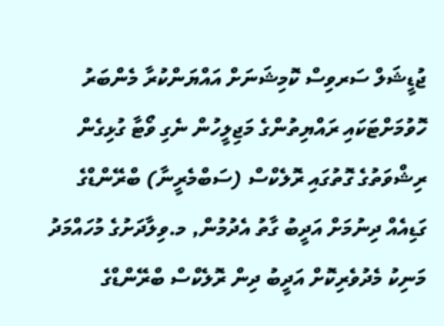ޖުޑީޝަލް ސަރވިސް ކޮމިޝަނަށް އައްޔަންކުރާ މެންބަރު ހޮވުމަށްޓަކައި ރައްޔިތުންގެ މަޖިލީހުން ނެގި ވޯޓާ ގުޅިގެން ރިޝްވަތުގެ ގޮތުގައި ރޮލެކްސް (ސަބްމެރީނާ) ބްރޭންޑްގެ ގަޑިއެއް ދިނުމަށް އަދީބު ގާތު އެދުމުން, މ.ވިލާދަށުގެ މުހައްމަދު މަނިކު މެދުވެރިކޮށް އަދީބު ދިން ރޮލެކްސް ބްރޭންޑްގެ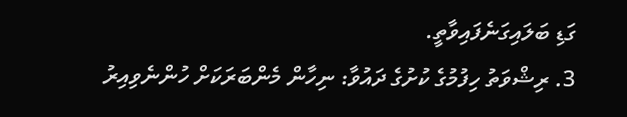ގަޑި ބަލައިގަނެފައިވާތީ.
3. ރިޝްވަތު ހިފުމުގެ ކުށުގެ ދައުވާ: ނިހާން މެންބަރަކަށް ހުންނެވިއިރު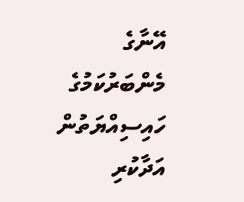އޭނާގެ މެންބަރުކަމުގެ ހައިސިއްޔަތުން އަދާކުރި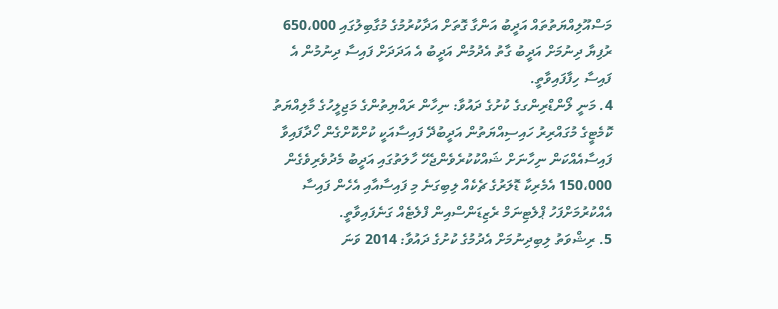މަސްއޫލިއްޔަތުތައް އަދީބު އަންގާ ގޮތަށް އަދާކުރުމުގެ މުގާބިލުގައި 650،000 ރުފިޔާ ދިނުމަށް އަދީބު ގާތު އެދުމުން އަދީބު އެ އަދަދަށް ފައިސާ ދިނުމުން އެ ފައިސާ ހިފާފައިވާތީ.
4. މަނީ ލޯންޑްރިންގގެ ކުށުގެ ދައުވާ: ނިހާން ރައްޔިތުންގެ މަޖިލީހުގެ މާލިއްޔަތު ކޮމެޓީގެ މުގައްރިރު ހައިސިއްޔަތުން އަދީބުދޭ ފައިސާއަކީ ކުށްކޮށްގެން ހޯދާފައިވާ ފައިސާއެއްކަން ނިހާނަށް ޝައްކުކުރެވެންޖެހޭ ހާލަތުގައި އަދީބު މެދުވެރިވެގެން 150،000 އެމެރިކާ ޑޮލަރުގެ ޗެކެއް ލިބިގަނެ މި ފައިސާއާއި އެހެން ފައިސާ އެއްކުރުމަށްފަހު ޕްލެޓިނަމް ރެޒިޑަންސްއިން ފްލެޓެއް ގަނެފައިވާތީ.
5. ރިޝްވަތު ލިބިދިނުމަށް އެދުމުގެ ކުށުގެ ދައުވާ: 2014 ވަނަ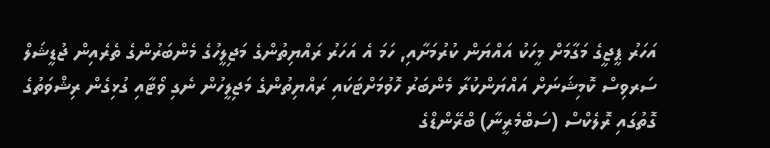އަހަރު ޕީޖީގެ މަގާމަށް މީހަކު އައްޔަން ކުރުމަށާއި, ހަމަ އެ އަހަރު ރައްޔިތުންގެ މަޖިލީހުގެ މެންބަރުންގެ ތެރެއިން ޖުޑީޝަލް ސަރވިސް ކޮމިޝަނަށް އައްޔަންކުރާ މެންބަރު ހޮވުމަށްޓަކައި ރައްޔިތުންގެ މަޖިލީހުން ނެގި ވޯޓާއި ގުޅިގެން ރިޝްވަތުގެ ގޮތުގައި ރޮލެކްސް (ސަބްމެރީނާ) ބްރޭންޑްގެ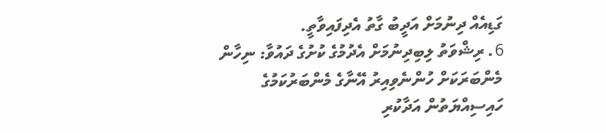ގަޑިއެއް ދިނުމަށް އަދީބު ގާތު އެދިފައިވާތީ.
6. ރިޝްވަތު ލިބިދިނުމަށް އެދުމުގެ ކުށުގެ ދައުވާ: ނިހާން މެންބަރަކަށް ހުންނެވިއިރު އޭނާގެ މެންބަރުކަމުގެ ހައިސިއްޔަތުން އަދާކުރި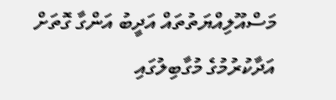މަސްއޫލިއްޔަތުތައް އަދީބު އަންގާ ގޮތަށް އަދާކުރުމުގެ މުގާބިލުގައި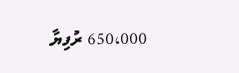650،000 ރުފިޔާ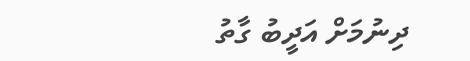ދިނުމަށް އަދީބު ގާތު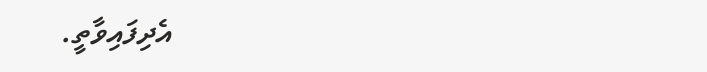އެދިފައިވާތީ.